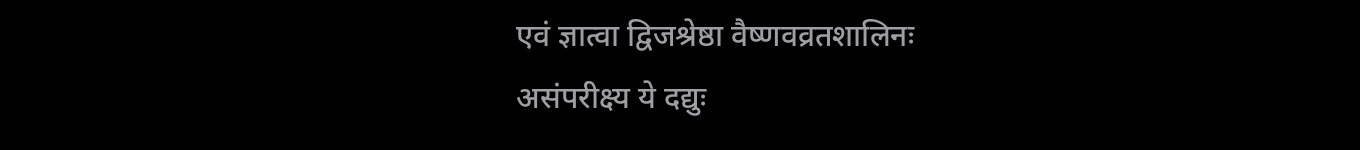एवं ज्ञात्वा द्विजश्रेष्ठा वैष्णवव्रतशालिनः
असंपरीक्ष्य ये दद्युः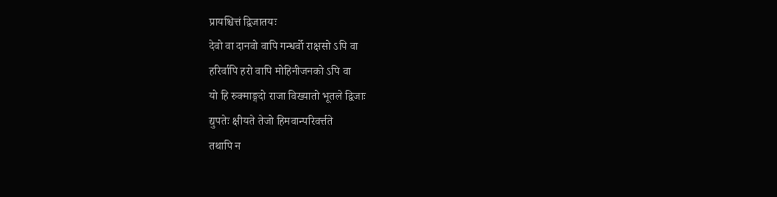प्रायश्चित्तं द्विजातयः
देवो वा दानवो वापि गन्धर्वो राक्षसो ऽपि वा
हरिर्वापि हरो वापि मोहिनीजनको ऽपि वा
यो हि रुक्माङ्गदो राजा विख्यातो भूतले द्विजाः
द्युपतेः क्षीयते तेजो हिमवान्परिवर्त्तते
तथापि न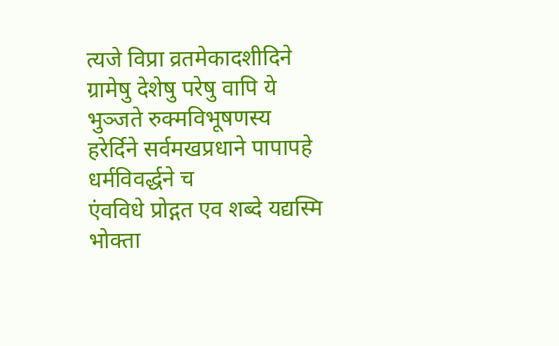त्यजे विप्रा व्रतमेकादशीदिने
ग्रामेषु देशेषु परेषु वापि ये भुञ्जते रुक्मविभूषणस्य
हरेर्दिने सर्वमखप्रधाने पापापहे धर्मविवर्द्धने च
एंवविधे प्रोद्गत एव शब्दे यद्यस्मि भोक्ता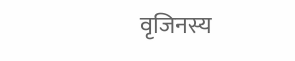वृजिनस्य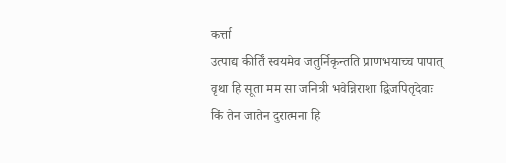कर्त्ता
उत्पाद्य कीर्तिं स्वयमेव जतुर्निकृन्तति प्राणभयाच्च पापात्
वृथा हि सूता मम सा जनित्री भवेन्निराशा द्विजपितृदेवाः
किं तेन जातेन दुरात्मना हि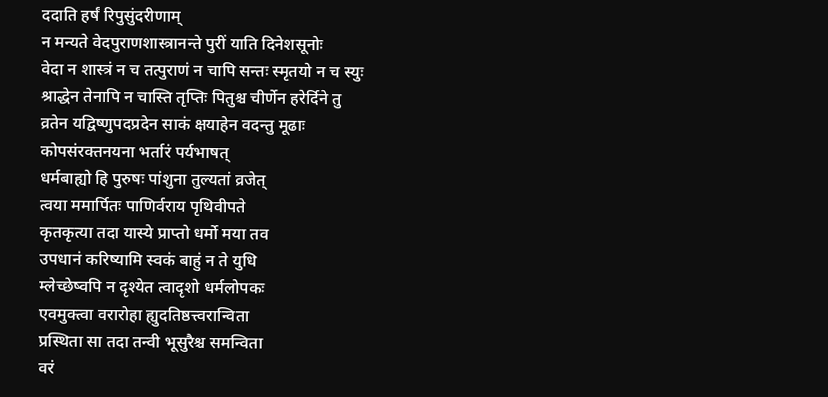ददाति हर्षं रिपुसुंदरीणाम्
न मन्यते वेदपुराणशास्त्रानन्ते पुरीं याति दिनेशसूनोः
वेदा न शास्त्रं न च तत्पुराणं न चापि सन्तः स्मृतयो न च स्युः
श्राद्धेन तेनापि न चास्ति तृप्तिः पितुश्च चीर्णेन हरेर्दिने तु
व्रतेन यद्विष्णुपदप्रदेन साकं क्षयाहेन वदन्तु मूढाः
कोपसंरक्तनयना भर्तारं पर्यभाषत्
धर्मबाह्यो हि पुरुषः पांशुना तुल्यतां व्रजेत्
त्वया ममार्पितः पाणिर्वराय पृथिवीपते
कृतकृत्या तदा यास्ये प्राप्तो धर्मो मया तव
उपधानं करिष्यामि स्वकं बाहुं न ते युधि
म्लेच्छेष्वपि न दृश्येत त्वादृशो धर्मलोपकः
एवमुक्त्वा वरारोहा ह्युदतिष्ठत्त्वरान्विता
प्रस्थिता सा तदा तन्वी भूसुरैश्च समन्विता
वरं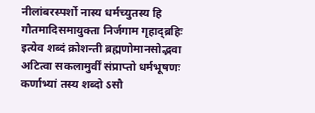नीलांबरस्पर्शो नास्य धर्मच्युतस्य हि
गौतमादिसमायुक्ता निर्जगाम गृहाद्ब्रहिः
इत्येव शब्दं क्रोशन्ती ब्रह्मणोमानसोद्भवा
अटित्वा सकलामुर्वीं संप्राप्तो धर्मभूषणः
कर्णाभ्यां तस्य शब्दो ऽसौ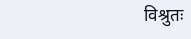विश्रुतः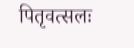पितृवत्सलः